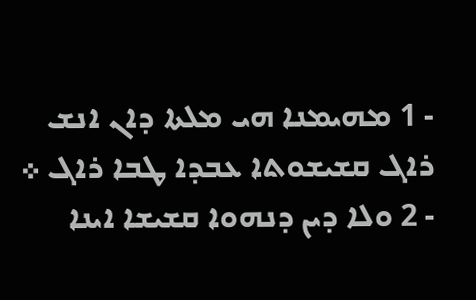- 1 ܡܗܝܡܢܐ ܗܝ ܡܠܬܐ ܕܐܢ ܐܢܫ ܪܐܓ ܩܫܝܫܘܬܐ ܥܒܕܐ ܛܒܐ ܪܐܓ ܀
- 2 ܘܠܐ ܕܝܢ ܕܢܗܘܐ ܩܫܝܫܐ ܐܝܢܐ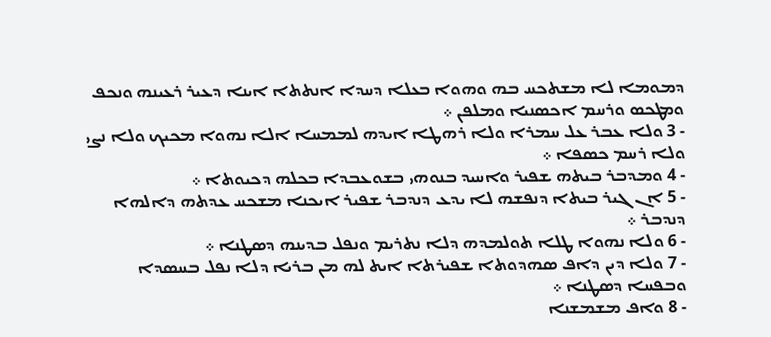ܕܡܘܡܐ ܠܐ ܡܫܬܟܚ ܒܗ ܘܗܘܐ ܒܥܠܐ ܕܚܕܐ ܐܢܬܬܐ ܐܝܢܐ ܕܥܝܪ ܪܥܝܢܗ ܘܢܟܦ ܘܡܛܟܤ ܘܪܚܡ ܐܟܤܢܝܐ ܘܡܠܦܢ ܀
- 3 ܘܠܐ ܥܒܪ ܥܠ ܚܡܪܐ ܘܠܐ ܪܗܛܐ ܐܝܕܗ ܠܡܡܚܐ ܐܠܐ ܢܗܘܐ ܡܟܝܟ ܘܠܐ ܢܨܝ ܘܠܐ ܪܚܡ ܟܤܦܐ ܀
- 4 ܘܡܕܒܪ ܒܝܬܗ ܫܦܝܪ ܘܐܚܝܕ ܒܢܘܗܝ ܒܫܘܥܒܕܐ ܒܟܠܗ ܕܟܝܘܬܐ ܀
- 5 ܐܢ ܓܝܪ ܒܝܬܐ ܕܢܦܫܗ ܠܐ ܝܕܥ ܕܢܕܒܪ ܫܦܝܪ ܐܝܟܢܐ ܡܫܟܚ ܥܕܬܗ ܕܐܠܗܐ ܕܢܕܒܪ ܀
- 6 ܘܠܐ ܢܗܘܐ ܛܠܐ ܬܘܠܡܕܗ ܕܠܐ ܢܬܪܝܡ ܘܢܦܠ ܒܕܝܢܗ ܕܤܛܢܐ ܀
- 7 ܘܠܐ ܕܝܢ ܕܐܦ ܤܗܕܘܬܐ ܫܦܝܪܬܐ ܐܝܬ ܠܗ ܡܢ ܒܪܝܐ ܕܠܐ ܢܦܠ ܒܚܤܕܐ ܘܒܦܚܐ ܕܤܛܢܐ ܀
- 8 ܘܐܦ ܡܫܡܫܢܐ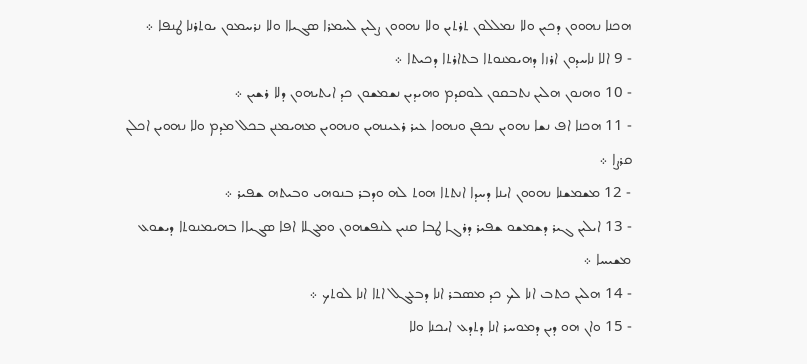ܗܟܢܐ ܢܗܘܘܢ ܕܟܝܢ ܘܠܐ ܢܡܠܠܘܢ ܬܪܬܝܢ ܘܠܐ ܢܗܘܘܢ ܨܠܝܢ ܠܚܡܪܐ ܤܓܝܐܐ ܘܠܐ ܢܪܚܡܘܢ ܝܘܬܪܢܐ ܛܢܦܐ ܀
- 9 ܐܠܐ ܢܐܚܕܘܢ ܐܪܙܐ ܕܗܝܡܢܘܬܐ ܒܬܐܪܬܐ ܕܟܝܬܐ ܀
- 10 ܘܗܢܘܢ ܗܠܝܢ ܢܬܒܩܘܢ ܠܘܩܕܡ ܘܗܝܕܝܢ ܢܫܡܫܘܢ ܟܕ ܐܝܬܝܗܘܢ ܕܠܐ ܪܫܝܢ ܀
- 11 ܗܟܢܐ ܐܦ ܢܫܐ ܢܗܘܝܢ ܢܟܦܢ ܘܢܗܘܐ ܥܝܪ ܪܥܝܢܗܝܢ ܘܢܗܘܝܢ ܡܗܝܡܢܢ ܒܟܠ ܡܕܡ ܘܠܐ ܢܗܘܝܢ ܐܟܠܢ ܩܪܨܐ ܀
- 12 ܡܫܡܫܢܐ ܢܗܘܘܢ ܐܝܢܐ ܕܚܕܐ ܐܢܬܬܐ ܗܘܬ ܠܗ ܘܕܒܪ ܒܢܘܗܝ ܘܒܝܬܗ ܫܦܝܪ ܀
- 13 ܐܝܠܝܢ ܓܝܪ ܕܫܡܫܘ ܫܦܝܪ ܕܪܓܐ ܛܒܐ ܩܢܝܢ ܠܢܦܫܗܘܢ ܘܡܓܠܐ ܐܦܐ ܤܓܝܐܐ ܒܗܝܡܢܘܬܐ ܕܝܫܘܥ ܡܫܝܚܐ ܀
- 14 ܗܠܝܢ ܟܬܒ ܐܢܐ ܠܟ ܟܕ ܡܤܒܪ ܐܢܐ ܕܒܥܓܠ ܐܬܐ ܐܢܐ ܠܘܬܟ ܀
- 15 ܘܐܢ ܗܘ ܕܝܢ ܕܡܘܚܪ ܐܢܐ ܕܬܕܥ ܐܝܟܢܐ ܘܠܐ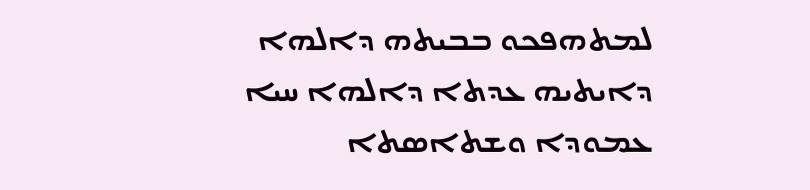ܠܡܬܗܦܟܘ ܒܒܝܬܗ ܕܐܠܗܐ ܕܐܝܬܝܗ ܥܕܬܐ ܕܐܠܗܐ ܚܝܐ ܥܡܘܕܐ ܘܫܬܐܤܬܐ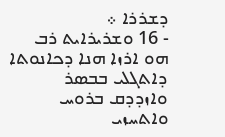ܕܫܪܪܐ ܀
- 16 ܘܫܪܝܪܐܝܬ ܪܒ ܗܘ ܐܪܙܐ ܗܢܐ ܕܟܐܢܘܬܐ ܕܐܬܓܠܝ ܒܒܤܪ ܘܐܙܕܕܩ ܒܪܘܚ ܘܐܬܚܙܝ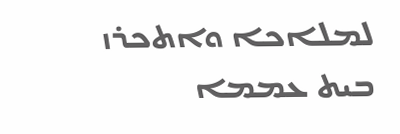ܠܡܠܐܟܐ ܘܐܬܟܪܙ ܒܝܬ ܥܡܡܐ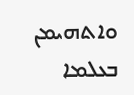ܘܐܬܗܝܡܢ ܒܥܠܡܐ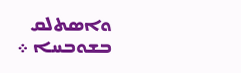ܘܐܤܬܠܩ ܒܫܘܒܚܐ ܀